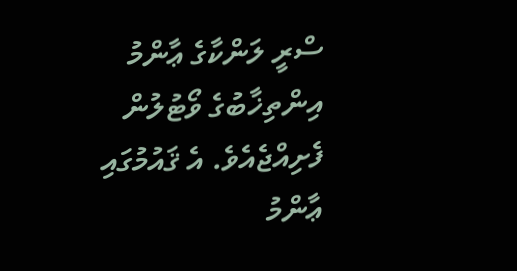ސްރީ ލަންކާގެ ޢާންމު އިންތިޚާބުގެ ވޯޓުލުން ފެށިއްޖެއެވެ. އެ ޤައުމުގައި ޢާންމު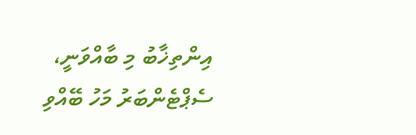އިންތިޚާބު މި ބާއްވަނީ، ސެޕްޓެންބަރު މަހު ބޭއްވި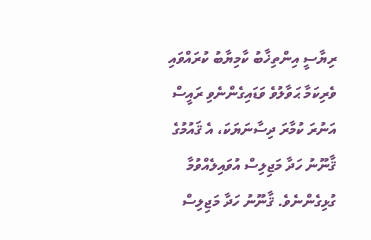ރިޔާސީ އިންތިޚާބު ކާމިޔާބު ކުރައްވައި ވެރިކަމާ ޙަވާލުވެ ވަޑައިގެންނެވި ރައީސް އަނުރަ ކުމާރަ ދިސާނަޔަކަ، އެ ޤައުމުގެ ޤާނޫނު ހަދާ މަޖިލިސް އުވައިލެއްވުމާ ގުޅިގެންނެވެ. ޤާނޫނު ހަދާ މަޖިލިސް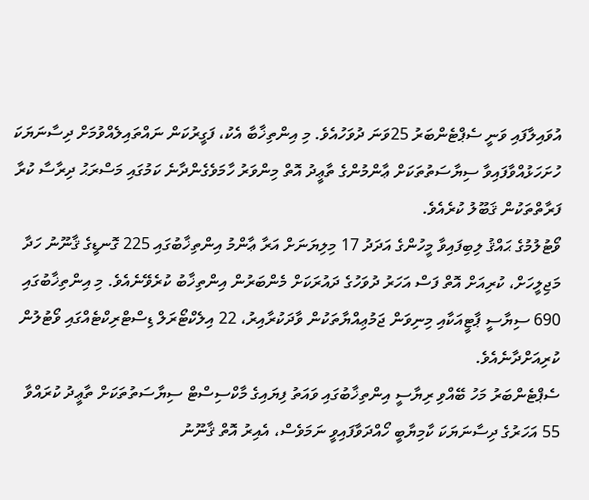އުވައިލާފައި ވަނީ ސެޕްޓެންބަރު 25ވަނަ ދުވަހުއެވެ. މި އިންތިޚާބާ އެކު، ފަގީރުކަން ނައްތައިލެއްވުމަށް ދިސާނަޔަކަ ހުށަހަޅުއްވާފައިވާ ސިޔާސަތުތަކަށް ޢާންމުންގެ ތާޢީދު އޮތް މިންވަރު ހާމަވެގެންދާނެ ކަމުގައި މަސްރަޙު ދިރާސާ ކުރާ ފަރާތްތަކުން ޤަބޫލު ކުރެއެވެ.
ވޯޓުލުމުގެ ޙައްޤު ލިބިފައިވާ މީހުންގެ އަދަދު 17 މިލިޔަނަށް އަރާ ޢާންމު އިންތިޚާބުގައި 225 ގޮނޑީގެ ޤާނޫނު ހަދާ މަޖިލީހަށް، ކުރިއަށް އޮތް ފަސް އަހަރު ދުވަހުގެ ދައުރަކަށް މެންބަރުން އިންތިޚާބު ކުރެވޭނެއެވެ. މި އިންތިޚާބުގައި 690 ސިޔާސީ ޕާޓީއަކާއި މިނިވަން ޖަމުޢިއްޔާތަކުން ވާދަކުރާއިރު، 22 އިލެކްޓޯރަލް ޑިސްޓްރިކްޓެއްގައި ވޯޓުލުން ކުރިއަށްދާނެއެވެ.
ސެޕްޓެންބަރު މަހު ބޭއްވި ރިޔާސީ އިންތިޚާބުގައި ވައަތު ފިޔައިގެ މާކްސިސްޓް ސިޔާސަތުތަކަށް ތާޢީދު ކުރައްވާ 55 އަހަރުގެ ދިސާނަޔަކަ ކާމިޔާބީ ހޯއްދަވާފައިވީ ނަމަވެސް، އެއިރު އޮތް ޤާނޫނު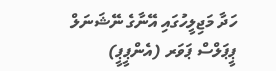ހަދާ މަޖިލީހުގައި އޭނާގެ ނޭޝަނަލް ޕީޕަލްސް ޕަވަރ (އެންޕީޕީ)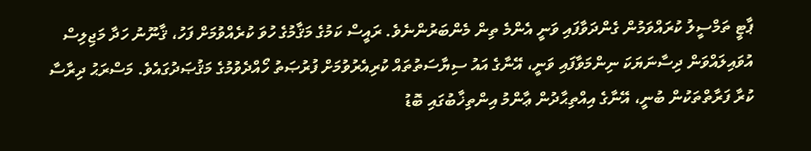ޕާޓީ ތަމްސީލު ކުރައްވަމުން ގެންދަވާފައި ވަނީ އެންމެ ތިން މެންބަރުންނެވެ. ރައީސް ކަމުގެ މަޤާމުގެ ހުވަ ކުރެއްވުމަށް ފަހު، ޤާނޫނު ހަދާ މަޖިލިސް އުވައިލައްވަން ދިސާނަޔަކަ ނިންމަވާފައި ވަނީ، އޭނާގެ އައު ސިޔާސަތުތައް ކުރިއެރުވުމަށް ފުރުޞަތު ހޯއްދެވުމުގެ މަޤުޞަދުގައެވެ. މަސްރަޙު ދިރާސާ ކުރާ ފަރާތްތަކުން ބުނީ، އޭނާގެ އިއްތިޙާދުން ޢާންމު އިންތިޚާބުގައި ބޮޑު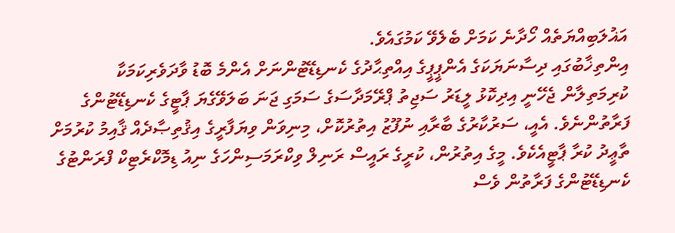އަޣުލަބިއްޔަތެއް ހޯދާނެ ކަމަށް ބެލެވޭ ކަމުގައެވެ.
އިންތިޚާބުގައި ދިސާނަޔަކަގެ އެންޕީޕީގެ އިއްތިޙާދުގެ ކެނޑިޑޭޓުންނަށް އެންމެ ބޮޑު ވާދަވެރިކަމަކާ ކުރިމަތިލާން ޖެހޭނީ އިދިކޮޅު ލީޑަރު ސަޖިތު ޕްރޭމަދާސަގެ ސަމަގި ޖަނަ ބަލަވޭގެޔަ ޕާޓީގެ ކެނޑިޑޭޓުންގެ ފަރާތުންނެވެ. އެއީ، ސަރުކާރުގެ ބާރާއި ނުފޫޒު އިތުރުކޮށް، މިނިވަން ވިޔަފާރީގެ އިޤުތިޞާދެއް ޤާއިމު ކުރުމަށް ތާޢީދު ކުރާ ޕާޓީއެކެވެ. މީގެ އިތުރުން، ކުރީގެ ރައީސް ރަނިލް ވިކްރަމަސިންހަގެ ނިއު ޑިމޮކްރެޓިކް ފްރަންޓުގެ ކެނޑިޑޭޓުންގެ ފަރާތުން ވެސް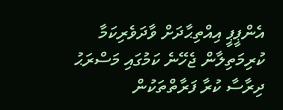އެންޕީޕީ އިއްތިޙާދަށް ވާދަވެރިކަމާ ކުރިމަތިލާން ޖެހޭނެ ކަމުގައި މަސްރަޙު ދިރާސާ ކުރާ ފަރާތްތަކުން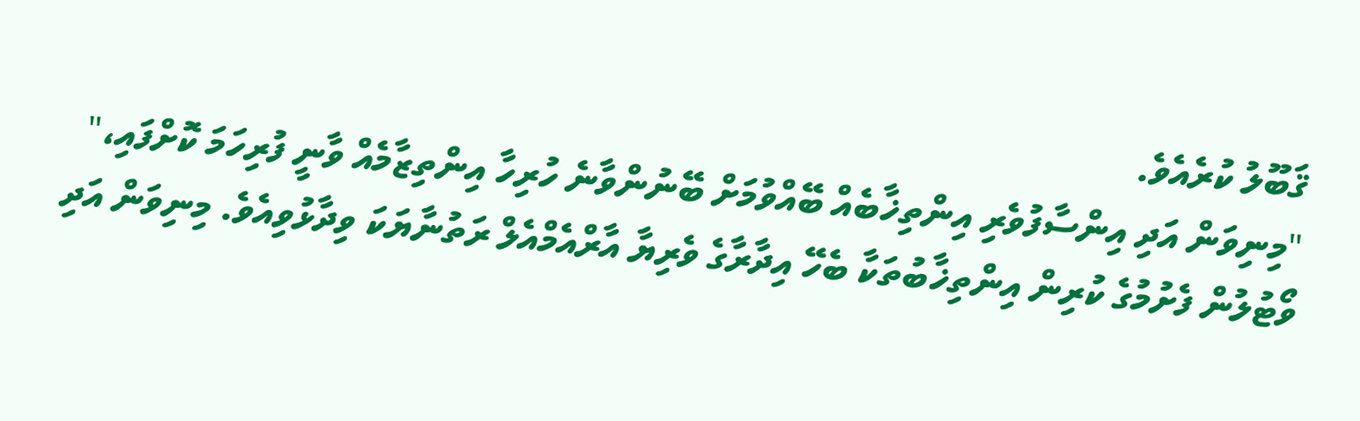ޤަބޫލު ކުރެއެވެ.
"މިނިވަން އަދި އިންސާފުވެރި އިންތިޚާބެއް ބޭއްވުމަށް ބޭނުންވާނެ ހުރިހާ އިންތިޒާމެއް ވާނީ ފުރިހަމަ ކޮށްފައި،" ވޯޓުލުން ފެށުމުގެ ކުރިން އިންތިޚާބުތަކާ ބެހޭ އިދާރާގެ ވެރިޔާ އާރްއެމްއެލް ރަތުނާޔަކަ ވިދާޅުވިއެވެ. މިނިވަން އަދި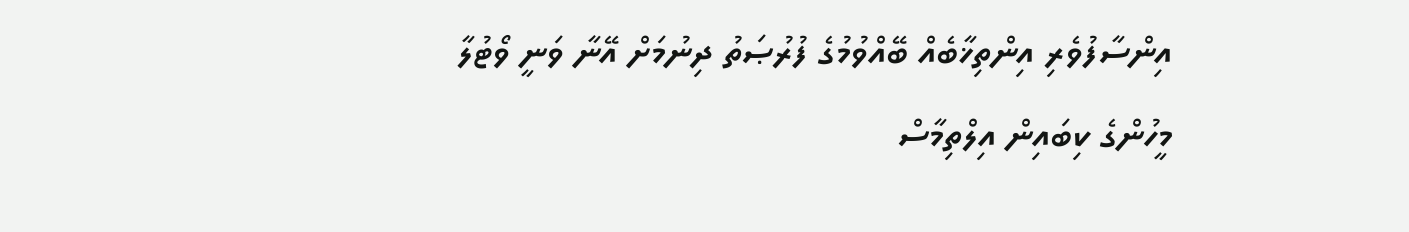އިންސާފުވެރި އިންތިޚާބެއް ބޭއްވުމުގެ ފުރުޞަތު ދިނުމަށް އޭނާ ވަނީ ވޯޓުލާ މީހުންގެ ކިބައިން އިލްތިމާސް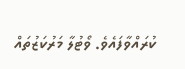ކުރައްވާފައެވެ. ވޯޓުލާ މަރުކަޒުތައް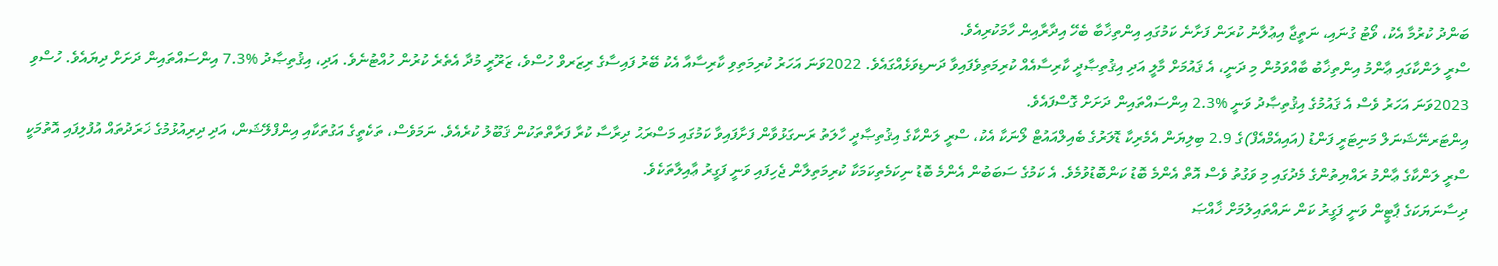ބަންދު ކުރުމާ އެކު، ވޯޓު ގުނައި، ނަތީޖާ އިޢުލާނު ކުރަން ފަށާނެ ކަމުގައި އިންތިޚާބާ ބެހޭ އިދާރާއިން ހާމަކުރިއެވެ.
ސްރީ ލަންކާގައި ޢާންމު އިންތިޚާބު ބާއްވަމުން މި ދަނީ، އެ ޤައުމަށް މާލީ އަދި އިޤުތިޞާދީ ކާރިސާއެއް ކުރިމަތިވެފައިވާ ދަނޑިވަޅެއްގައެވެ. 2022ވަނަ އަހަރު ކުރިމަތިވި ކާރިސާއާ އެކު ބޭރު ފައިސާގެ ރިޒަރވް ހުސްވެ، ޒަރޫރީ މުދާ އެތެރެ ކުރުން ހުއްޓުނެވެ. އަދި، އިޤުތިޞާދު %7.3 އިންސައްތައިން ދަށަށް ދިޔައެވެ. ހުސްވި 2023ވަނަ އަހަރު ވެސް އެ ޤައުމުގެ އިޤުތިޞާދު ވަނީ %2.3 އިންސައްތައިން ދަށަށް ގޮސްފައެވެ.
އިންޓަރނޭޝަނަލް މަނިޓަރީ ފަންޑު (އައިއެމްއެފް)ގެ 2.9 ބިލިޔަން އެމެރިކާ ޑޮލަރުގެ ބެއިލްއައުޓް ލޯނަކާ އެކު، ސްރީ ލަންކާގެ އިޤުތިޞާދީ ހާލަތު ރަނގަޅުވާން ފަށާފައިވާ ކަމުގައި މަސްރަޙު ދިރާސާ ކުރާ ފަރާތްތަކުން ޤަބޫލު ކުރެއެވެ. ނަމަވެސް، ތަކެތީގެ އަގުތަކާއި އިންފްލޭޝަން، އަދި ދިރިއުޅުމުގެ ޚަރަދުތައް އުފުލިފައި އޮތުމަކީ ސްރީ ލަންކާގެ ޢާންމު ރައްޔިތުންގެ މެދުގައި މި ވަގުތު ވެސް އޮތް އެންމެ ބޮޑު ކަންބޮޑުވުމެވެ. އެ ކަމުގެ ސަބަބުން އެންމެ ބޮޑު ނިކަމެތިކަމަކާ ކުރިމަތިލާން ޖެހިފައި ވަނީ ފަގީރު ޢާއިލާތަކެވެ.
ދިސާނަޔަކަގެ ޕާޓީން ވަނީ ފަގީރު ކަން ނައްތައިލުމަށް ޚާއްޞަ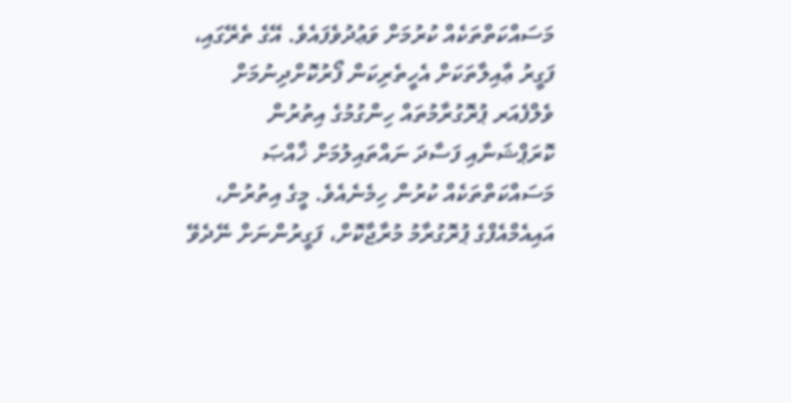މަސައްކަތްތަކެއް ކުރުމަށް ވަޢުދުވެފައެވެ. އޭގެ ތެރޭގައި، ފަގީރު ޢާއިލާތަކަށް އެހީތެރިކަން ފޯރުކޮށްދިނުމަށް ވެލްފެއަރ ޕުރޮގުރާމުތައް ހިންގުމުގެ އިތުރުން ކޮރަޕްޝަނާއި ފަސާދަ ނައްތައިލުމަށް ޚާއްޞަ މަސައްކަތްތަކެއް ކުރުން ހިމެނެއެވެ. މީގެ އިތުރުން، އައިއެމްއެފްގެ ޕުރޮގުރާމު މުރާޖާކޮށް، ފަގީރުންނަށް ނޭދެވޭ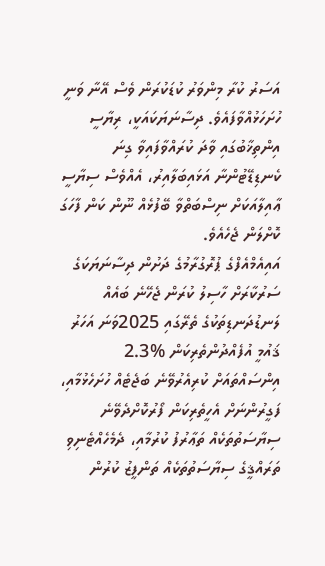އަސަރު ކުރާ މިންވަރު ކުޑަކުރަން ވެސް އޭނާ ވަނީ ހުށަހަޅުއްވާފައެވެ. ދިސާނަޔަކައަކީ، ރިޔާސީ އިންތިޚާބުގައި ވާދަ ކުރައްވާފައިވާ ގިނަ ކެނޑިޑޭޓުންނާ އަޅައިބަލާއިރު، އެއްވެސް ސިޔާސީ ޢާއިލާއަކަށް ނިސްބަތްވާ ބޭފުޅެއް ނޫން ކަން ފާހަގަ ކޮށްލަން ޖެހެއެވެ.
އައިއެމްއެފްގެ ޕުރޮގުރާމުގެ ދަށުން ދިސާނަޔަކަގެ ސަރުކާރަށް ހާސިލު ކުރަން ޖެހޭނެ ބައެއް ލަނޑުދަނޑިތަކުގެ ތެރޭގައި 2025ވަނަ އަހަރު ޤައުމީ އުފެއްދުންތެރިކަން %2.3 އިންސައްތައަށް ކުރިއެރުވޭނެ ބަޖެޓެއް ހުށަހެޅުމާއި، ފަގީރުންނަށް އެހީތެރިކަން ފޯރުކޮށްދެވޭނެ ސިޔާސަތުތަކެއް ތަޢާރުފު ކުރުމާއި، ދެމެހެއްޓެނިވި ތަރައްޤީގެ ސިޔާސަތުތަކެއް ތަންފީޒު ކުރުން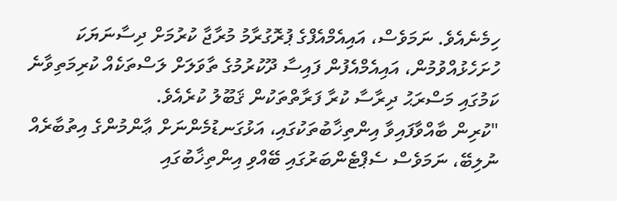ހިމެނެއެވެ. ނަމަވެސް، އައިއެމްއެފްގެ ޕުރޮގުރާމު މުރާޖާ ކުރުމަށް ދިސާނަޔަކަ ހުށަހެޅުއްވުމުން، އައިއެމްއެފުން ފައިސާ ދޫކުރުމުގެ ތާވަލަށް ލަސްތަކެއް ކުރިމަތިވާނެ ކަމުގައި މަސްރަޙު ދިރާސާ ކުރާ ފަރާތްތަކުން ޤަބޫލު ކުރެއެވެ.
"ކުރިން ބާއްވާފައިވާ އިންތިޚާބުތަކުގައި، އަޅުގަނޑުމެންނަށް ޢާންމުންގެ އިތުބާރެއް ނުލިބޭ، ނަމަވެސް ސެޕްޓެންބަރުގައި ބޭއްވި އިންތިޚާބުގައި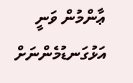ޢާންމުން ވަނީ އަޅުގަނޑުމެންނަށް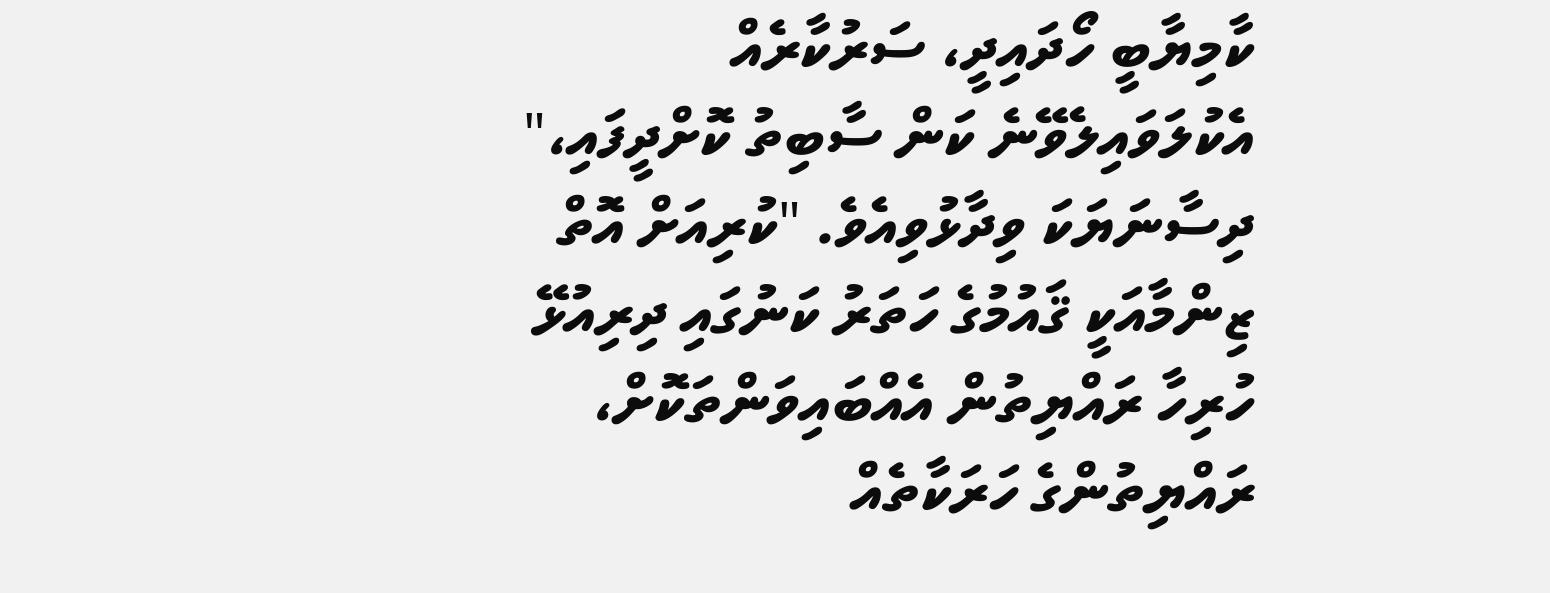ކާމިޔާބީ ހޯދައިދީ، ސަރުކާރެއް އެކުލަވައިލެވޭނެ ކަން ސާބިތު ކޮށްދީފައި،" ދިސާނަޔަކަ ވިދާޅުވިއެވެ. "ކުރިއަށް އޮތް ޒިންމާއަކީ ޤައުމުގެ ހަތަރު ކަނުގައި ދިރިއުޅޭ ހުރިހާ ރައްޔިތުން އެއްބައިވަންތަކޮށް، ރައްޔިތުންގެ ހަރަކާތެއް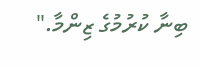ބިނާ ކުރުމުގެ ޒިންމާ."